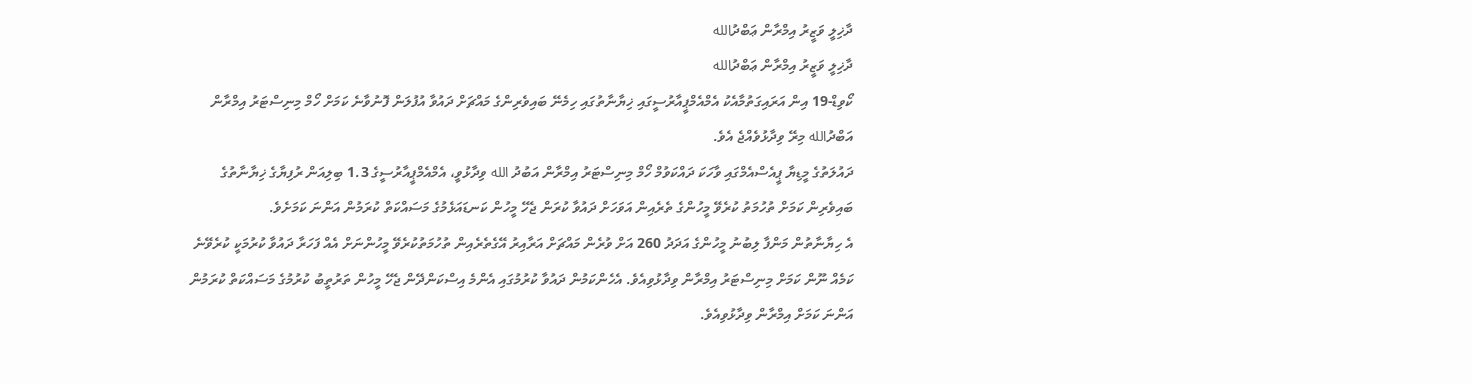ދާޚިލީ ވަޒީރު އިމްރާން ޢަބްދުالله
ދާޚިލީ ވަޒީރު އިމްރާން ޢަބްދުالله
ކޯވިޑް-19 އިން އަރައިގަތުމާއެކު އެމްއެމްޕީއާރުސީގައި ޚިޔާނާތުގައި ހިމެނޭ ބައިވެރިންގެ މައްޗަށް ދައުވާ އުފުލަން ފޮނުވާނެ ކަމަށް ހޯމް މިނިސްޓަރު އިމްރާން އަބްދުالله މިރޭ ވިދާޅުވެއްޖެ އެވެ.
ދައުލަތުގެ މީޑިޔާ ޕީއެސްއެމްގައި ވާހަކަ ދައްކަވުމް ހޯމް މިނިސްޓަރު އިމްރާން އަބުދު الله ވިދާޅުވީ، އެމްއެމްޕީއާރުސީގެ 1.3 ބިލިއަން ރުފިޔާގެ ޚިޔާނާތުގެ ބައިވެރިން ކަމަށް ތުހުމަތު ކުރެވޭ މީހުންގެ ތެރެއިން އަވަހަށް ދައުވާ ކުރަން ޖެހޭ މީހުން ކަނޑައަޅެމުގެ މަސައްކަތް ކުރަމުން އަންނަ ކަމަށެވެ.
އެ ހިޔާނާތުން މަންފާ ލިބުނު މީހުންގެ އަދަދު 260 އަށް ވުރެން މައްޗަށް އަރާއިރު އޭގެތެރެއިން ތުހުމަތުކުރެވޭ މީހުންނަށް އެއް ފަހަރާ ދައުވާ ކުރުމަކީ ކުރެވޭނެ ކަމެއް ނޫން ކަމަށް މިނިސްޓަރު އިމްރާން ވިދާޅުވިއެވެ. އެހެންކަމުން ދައުވާ ކުރުމުގައި އެންމެ އިސްކަންދޭން ޖެހޭ މީހުން ތަރުތީބު ކުރުމުގެ މަސައްކަތް ކުރަމުން އަންނަ ކަމަށް އިމްރާން ވިދާޅުވިއެވެ.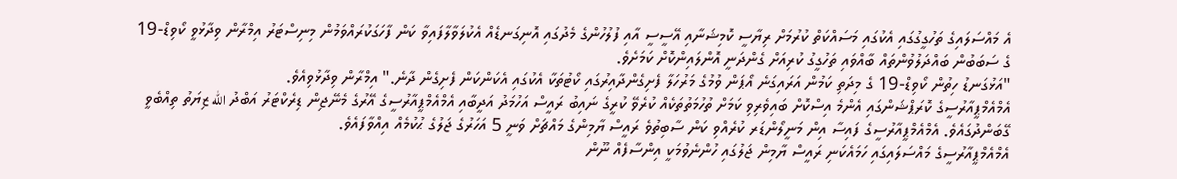އެ މައްސަލައިގެ ތަހުގީގުގައި އެކުގައި މަސައްކަތް ކުރުމަށް ރިޔާސީ ކޮމިޝަނާއި އޭސީސީ އާއި ފުލުހުންގެ މެދުގައި އޮނިގަނޑެއް އެކުލަވާލާފައިވާ ކަން ފާހަގަކުރައްވަމުން މިނިސްޓަރު އިމްރާން ވިދާޅުވީ ކޯވިޑް-19 ގެ ސަބަބުން ބައްދަލުވުންތައް ބާއްވައި ތަހުގީގު ކުރިއަށް ގެންދަނީ އޮންލައިންކޮށް ކަމަށެވެ.
"އަޅުގަނޑު ހިތުން ކޯވިޑް-19 ގެ މިދަތި ކަމުން އަރައިގަނެ އޯޕަން ވުމުގެ މަރުހަލާ ފެށިގެންދާއިރުގައި ކޯޓުތަކާ އެކުގައި އެކަންކަން ފެށިގެން ދާނެ." އިމްރާން ވިދާޅުވިއެވެ.
އެމްއެމްޕީއާރުސީގެ ކޮރަޕްޝަންގައި އެންމެ އިސްކޮށް ބައިވެރިވި ކަމަށް ތުހުމަތުތަކެއް ކުރެވޭ ކުރީގެ ނައިބު ރައީސް އަހުމަދު އަދީބާއި އެމްއެމްޕީއާރުސީގެ އޭރުގެ މެނޭޖިން ޑިރެކްޓަރު އަބްދު الله ޒިޔަތު ތިއްބެވީ ގޭބަންދުގައެވެ. އެމްއެމްޕީއާރުސީގެ ފައިސާ އިން މަނީލޯންޑަރ ކުރެއްވި ކަން ސާބިތުވެ ރައީސް ޔާމިންގެ މައްޗަށް ވަނީ 5 އަހަރުގެ ޖަލުގެ ޙުކުމެއް އިއްވާފައެވެ.
އެމްއެމްޕީއާރުސީގެ މައްސަލައިގައި ހަމައެކަނި ރައީސް ޔާމިން ޖަލުގައި ހުންނެވުމަކީ އިންސާފެއް ނޫން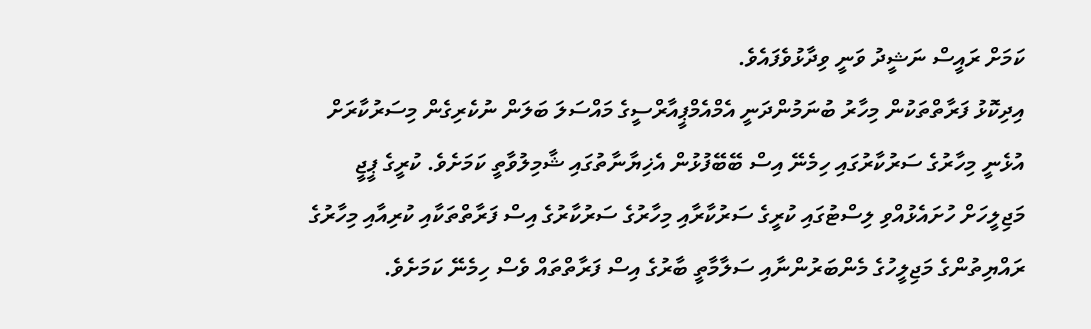ކަމަށް ރައީސް ނަޝީދު ވަނީ ވިދާޅުވެފައެވެ.
އިދިކޮޅު ފަރާތްތަކުން މިހާރު ބުނަމުންދަނީ އެމްއެމްޕީއާރްސީގެ މައްސަލަ ބަލަން ނުކެރިގެން މިސަރުކާރަށް އުޅެނީ މިހާރުގެ ސަރުކާރުގައި ހިމެނޭ އިސް ބޭބޭފުޅުން އެޚިޔާނާތުގައި ޝާމިލުވާތީ ކަމަށެވެ. ކުރީގެ ޕީޖީ މަޖިލީހަށް ހުށައެޅުއްވި ލިސްޓުގައި ކުރީގެ ސަރުކާރާއި މިހާރުގެ ސަރުކާރުގެ އިސް ފަރާތްތަކާއި ކުރިއާއި މިހާރުގެ ރައްޔިތުންގެ މަޖިލީހުގެ މެންބަރުންނާއި ސަލާމާތީ ބާރުގެ އިސް ފަރާތްތައް ވެސް ހިމެނޭ ކަމަށެވެ.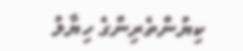ކިޔުންތެރިންގެ ހިޔާލު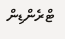ޓްރެންޑިން